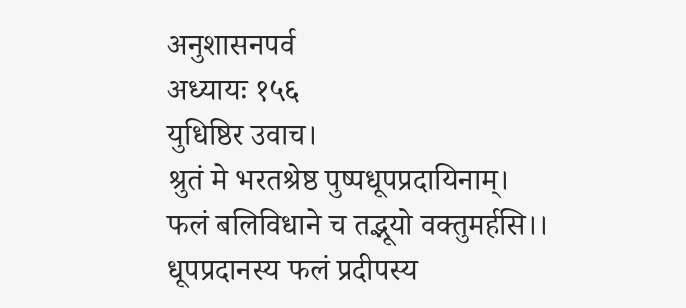अनुशासनपर्व
अध्यायः १५६
युधिष्ठिर उवाच।
श्रुतं मे भरतश्रेष्ठ पुष्पधूपप्रदायिनाम्।
फलं बलिविधाने च तद्भूयो वक्तुमर्हसि।।
धूपप्रदानस्य फलं प्रदीपस्य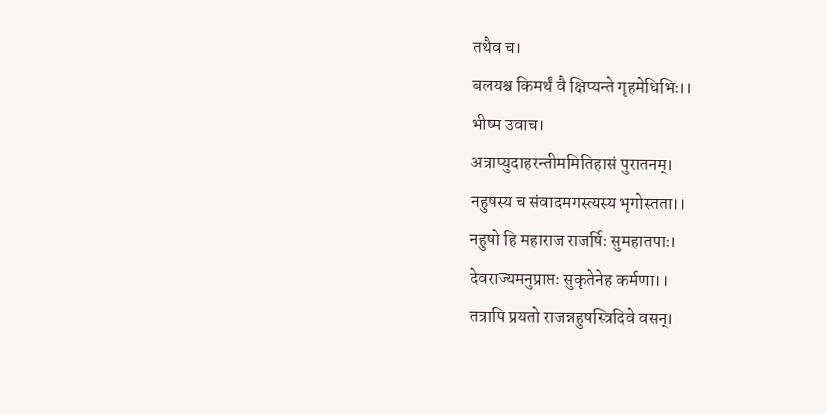तथैव च।
बलयश्च किमर्थं वै क्षिप्यन्ते गृहमेधिभिः।।
भीष्म उवाच।
अत्राप्युदाहरन्तीममितिहासं पुरातनम्।
नहुषस्य च संवादमगस्त्यस्य भृगोस्तता।।
नहुषो हि महाराज राजर्षिः सुमहातपाः।
देवराज्यमनुप्राप्तः सुकृतेनेह कर्मणा।।
तत्रापि प्रयतो राजन्नहुषस्त्रिदिवे वसन्।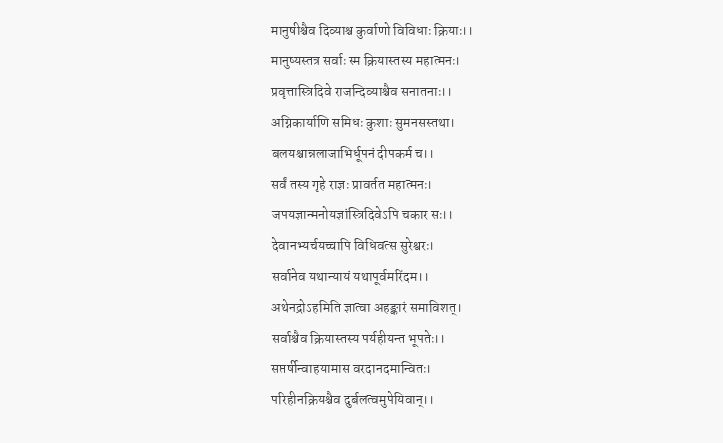मानुषीश्चैव दिव्याश्च कुर्वाणो विविधाः क्रियाः।।
मानुष्यस्तत्र सर्वाः स्म क्रियास्तस्य महात्मनः।
प्रवृत्तास्त्रिदिवे राजन्दिव्याश्चैव सनातनाः।।
अग्निकार्याणि समिधः कुशाः सुमनसस्तथा।
बलयश्चान्नलाजाभिर्धूपनं दीपकर्म च।।
सर्वं तस्य गृहे राज्ञः प्रावर्तत महात्मनः।
जपयज्ञान्मनोयज्ञांस्त्रिदिवेऽपि चकार सः।।
देवानभ्यर्चयच्चापि विधिवत्स सुरेश्वरः।
सर्वानेव यथान्यायं यथापूर्वमरिंदम।।
अथेनद्रोऽहमिति ज्ञात्वा अहङ्कारं समाविशत्।
सर्वाश्चैव क्रियास्तस्य पर्यहीयन्त भूपतेः।।
सप्तर्षीन्वाहयामास वरदानदमान्वितः।
परिहीनक्रियश्चैव दुर्बलत्वमुपेयिवान्।।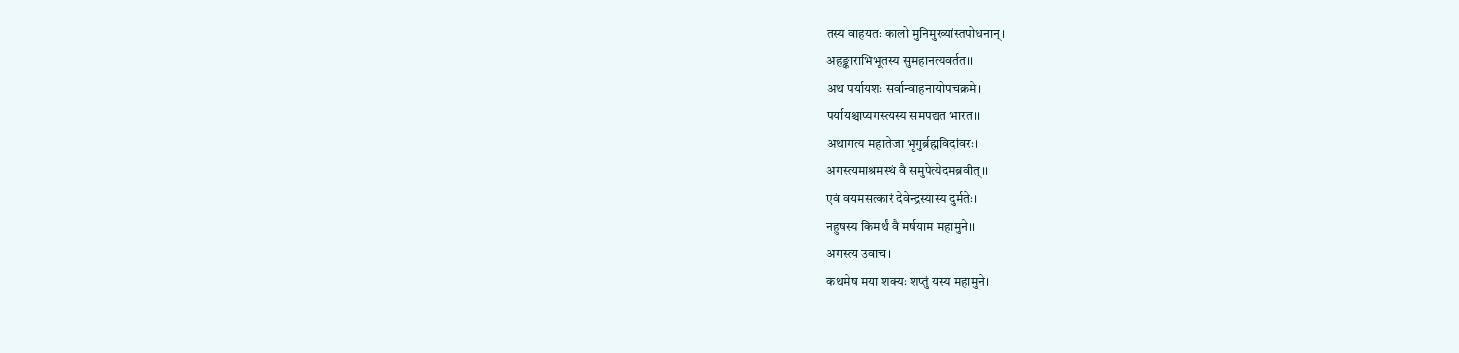तस्य वाहयतः कालो मुनिमुख्यांस्तपोधनान्।
अहङ्काराभिभूतस्य सुमहानत्यवर्तत।।
अथ पर्यायशः सर्वान्वाहनायोपचक्रमे।
पर्यायश्चाप्यगस्त्यस्य समपद्यत भारत।।
अथागत्य महातेजा भृगुर्ब्रह्मविदांवरः।
अगस्त्यमाश्रमस्थं वै समुपेत्येदमब्रवीत्।।
एवं वयमसत्कारं देवेन्द्रस्यास्य दुर्मतेः।
नहुषस्य किमर्थं वै मर्षयाम महामुने।।
अगस्त्य उवाच।
कथमेष मया शक्यः शप्तुं यस्य महामुने।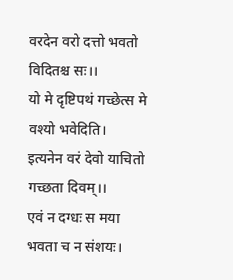वरदेन वरो दत्तो भवतो विदितश्च सः।।
यो मे दृष्टिपथं गच्छेत्स मे वश्यो भवेदिति।
इत्यनेन वरं देवो याचितो गच्छता दिवम्।।
एवं न दग्धः स मया भवता च न संशयः।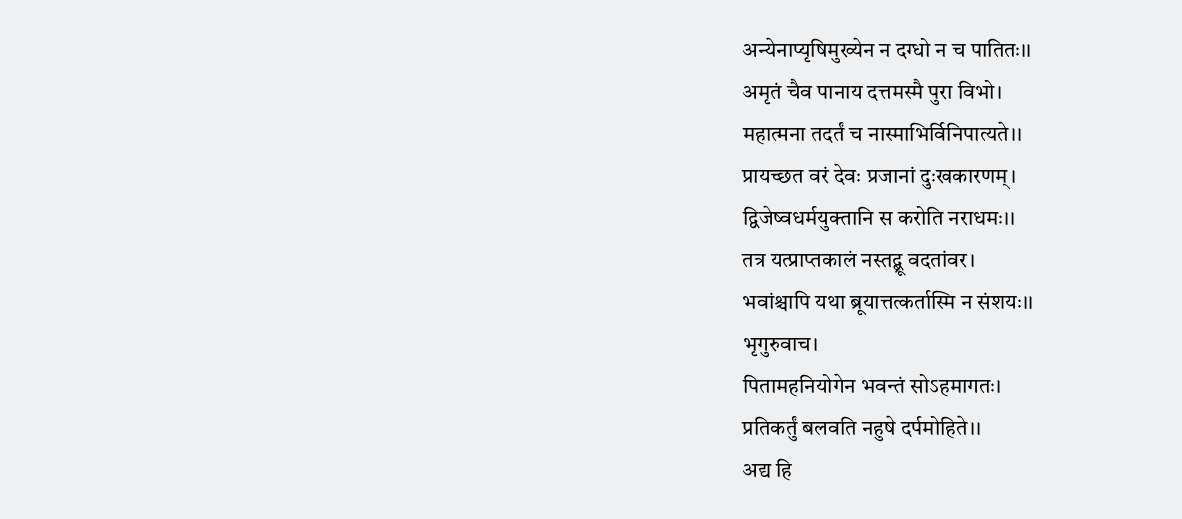अन्येनाप्यृषिमुख्येन न दग्धो न च पातितः।।
अमृतं चैव पानाय दत्तमस्मै पुरा विभो।
महात्मना तदर्तं च नास्माभिर्विनिपात्यते।।
प्रायच्छत वरं देवः प्रजानां दुःखकारणम्।
द्विजेष्वधर्मयुक्तानि स करोति नराधमः।।
तत्र यत्प्राप्तकालं नस्तद्ब्रू वदतांवर।
भवांश्चापि यथा ब्रूयात्तत्कर्तास्मि न संशयः।।
भृगुरुवाच।
पितामहनियोगेन भवन्तं सोऽहमागतः।
प्रतिकर्तुं बलवति नहुषे दर्पमोहिते।।
अद्य हि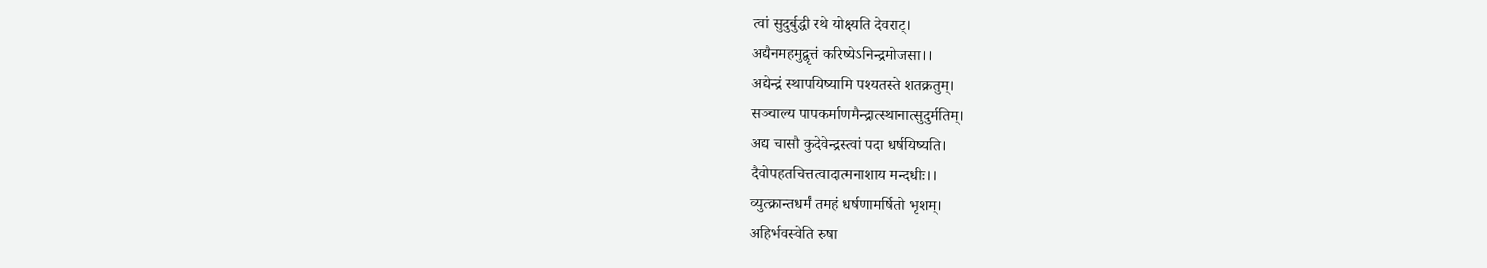त्वां सुदुर्बुद्धी रथे योक्ष्यति देवराट्।
अद्यैनमहमुद्वृत्तं करिष्येऽनिन्द्रमोजसा।।
अद्येन्द्रं स्थापयिष्यामि पश्यतस्ते शतक्रतुम्।
सञ्चाल्य पापकर्माणमैन्द्रात्स्थानात्सुदुर्मतिम्।
अद्य चासौ कुदेवेन्द्रस्त्वां पदा धर्षयिष्यति।
दैवोपहतचित्तत्वादात्मनाशाय मन्दधीः।।
व्युत्क्रान्तधर्मं तमहं धर्षणामर्षितो भृशम्।
अहिर्भवस्वेति रुषा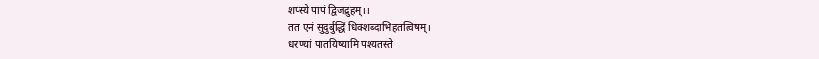शप्स्ये पापं द्विजद्रुहम्।।
तत एनं सुदुर्बुद्धिं धिक्शब्दाभिहतत्विषम्।
धरण्यां पातयिष्यामि पश्यतस्ते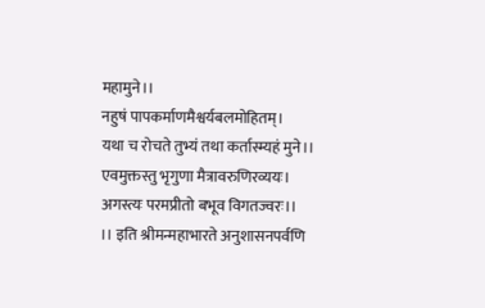महामुने।।
नहुषं पापकर्माणमैश्वर्यबलमोहितम्।
यथा च रोचते तुभ्यं तथा कर्तास्म्यहं मुने।।
एवमुक्तस्तु भृगुणा मैत्रावरुणिरव्ययः।
अगस्त्यः परमप्रीतो बभूव विगतज्वरः।।
।। इति श्रीमन्महाभारते अनुशासनपर्वणि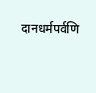दानधर्मपर्वणि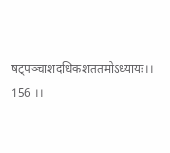षट्पञ्चाशदधिकशततमोऽध्यायः।। 156 ।।